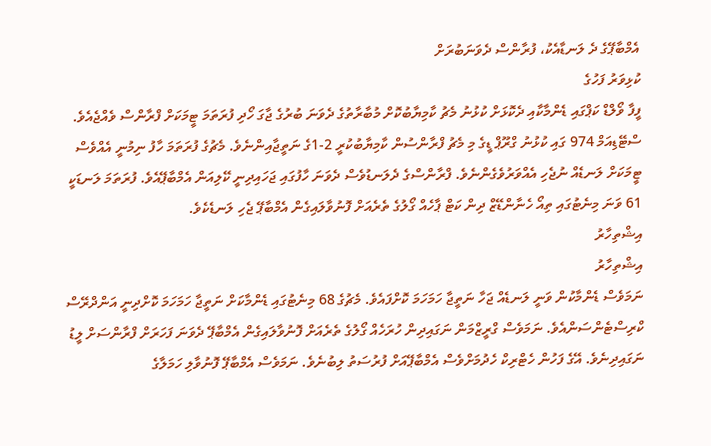އެމްބާޕޭގެ ދެ ލަނޑާއެކު، ފުރާންސް ދެވަނަބުރަށް
ކުޅިވަރު ފަހުގެ
ފީފާ ވޯލްޑް ކަޕްގައި ޑެންމާކާއި ދެކޮޅަށް ކުޅުނު މެޗު ކާމިޔާބުކޮށް މުބާރާތުގެ ދެވަނަ ބުރުގެ ޖާގަ ހޯދި ފުރަތަމަ ޓީމަކަށް ފްރާންސް ވެއްޖެއެވެ.
ސްޓޭޑިއަމް 974 ގައި ކުޅުނު ގްރޫޕް ޑީގެ މި މެޗު ފްރާންސުން ކާމިޔާބުކުރީ 2-1ގެ ނަތީޖާއިންނެވެ. މެޗުގެ ފުރަތަމަ ހާފު ނިމުނީ އެއްވެސް ޓީމަކަށް ލަނޑެއް ނުޖެހި އެއްވަރުވެގެންނެވެ. ފްރާންސްގެ ދެލަނޑުވެސް ދެވަނަ ހާފުގައި ޖަހައިދިނީ ކޭލިއަން އެމްބާޕޭއެވެ. ފުރަތަމަ ލަނޑަކީ 61 ވަނަ މިނެޓުގައި ތިއޯ ހެނާންޑޭޒް ދިން ކަޓް ޕާހެއް ގޯލުގެ ތެރެއަށް ފޮނުވާލައިގެން އެމްބާޕޭ ޖެހި ލަނޑެކެވެ.
އިޝްތިހާރު
އިޝްތިހާރު
ނަމަވެސް ޑެންމާކުން ވަނީ ލަނޑެއް ޖަހާ ނަތީޖާ ހަމަހަމަ ކޮށްފައެވެ. މެޗުގެ 68 މިނެޓުގައި ޑެންމާކަށް ނަތީޖާ ހަމަހަމަ ކޮށްދިނީ އަންދްރޭސް ކްރިސްޓެންސަންއެވެ. ނަމަވެސް ގްރީޒްމަން ނަގައިދިން ހުރަހެއް ގޯލުގެ ތެރެއަށް ފޮނުވާލައިގެން އެމްބާޕޭ ދެވަނަ ފަހަރަށް ފްރާންސަށް ލީޑު ނަގައިދިނެވެ. އޭގެ ފަހުން ހެޓްރިކް ހެދުމަށްވެސް އެމްބާޕޭއަށް ފުރުސަތު ލިބުނެވެ. ނަމަވެސް އެމްބާޕޭ ފޮނުވާލި ހަމަލާގެ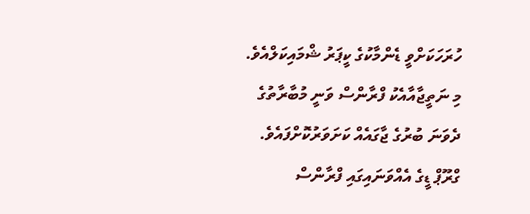ހުރަހަކަށްވީ ޑެންމާކުގެ ކީޕަރު ޝްމައިކަލްއެވެ.
މި ނަތީޖާއާއެކު ފްރާންސް ވަނީ މުބާރާތުގެ ދެވަނަ ބުރުގެ ޖާގައެއް ކަށަވަރުކޮށްފައެވެ. ގްރޫޕް ޑީގެ އެއްވަނައިގައި ފްރާންސް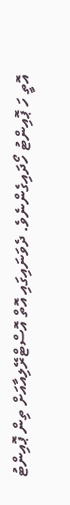އޮތީ ހަ ޕޮއިންޓު ހޯދައިގެންނެވެ. ދެވަނައިގައި އޮތް އޮސްޓްރޭލިއާއަށް ތިން ޕޮއިންޓު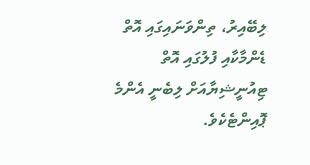ލިބޭއިރު، ތިންވަނައިގައި އޮތް ޑެންމާކާއި ފުލުގައި އޮތް ޓިއުނީޝިޔާއަށް ލިބެނީ އެންމެ ޕޮއިންޓެކެވެ.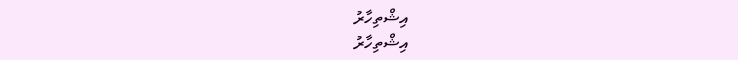އިޝްތިހާރު
އިޝްތިހާރު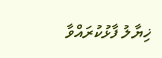ޚިޔާލު ފާޅުކުރައްވާ